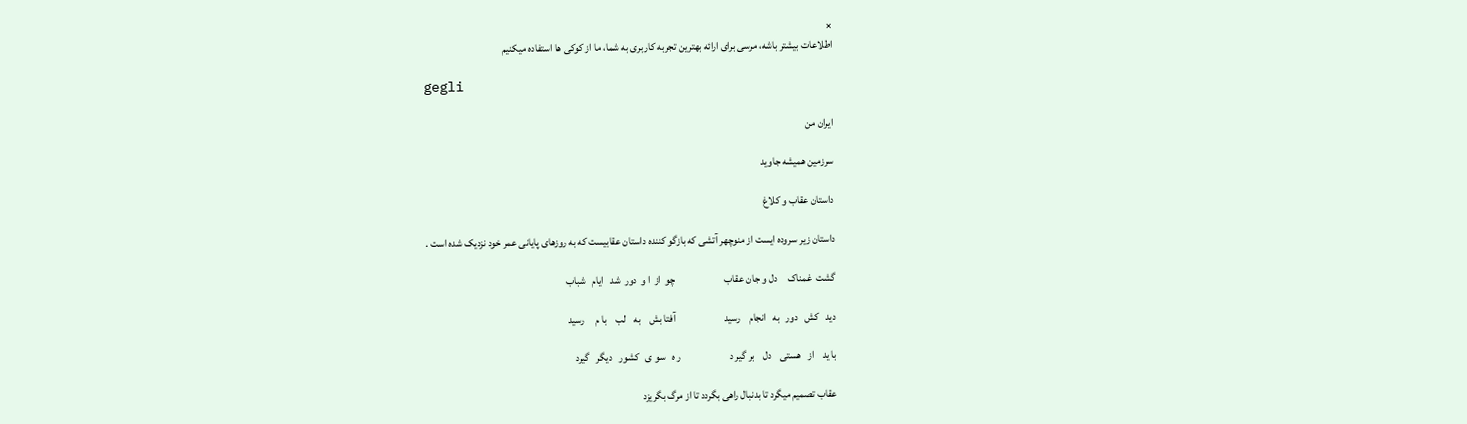×
اطلاعات بیشتر باشه، مرسی برای ارائه بهترین تجربه کاربری به شما، ما از کوکی ها استفاده میکنیم

gegli

ايران من

سرزمين هميشه جاويد

داستان عقاب و کلاغ

داستان زیر سروده ایست از منوچهر آتشی که بازگو کننده داستان عقابیست که به روزهای پایانی عمر خود نزدیک شده است .

گشت  غمناک     دل و جان عقاب                       چو  از  ا و  دور  شد   ایام   شباب

دید   کش   دور   به   انجام    رسید                       آفتا بش    به    لب    با م     رسید

با ید    از   هستی    دل    بر گیر د                       ر ه   سو ی   کشور   دیگر   گیرد

عقاب تصمیم میگرد تا بدنبال راهی بگردد تا از مرگ بگریزد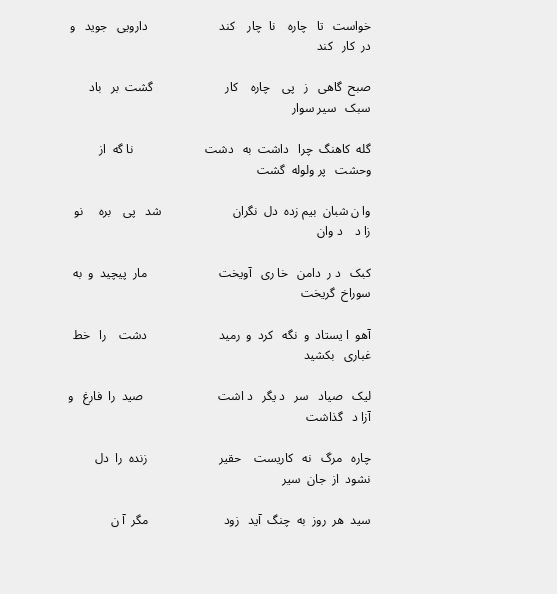خواست   تا   چاره    نا  چار    کند                       دارویی   جوید   و   در  کار   کند

صبح  گاهی   ز   پی    چاره    کار                       گشت  بر   باد   سبک   سیر سوار

گله  کاهنگ  چرا   داشت  به   دشت                       نا گه  از وحشت   پر ولوله  گشت

وا ن شبان  بیم زده  دل  نگران                       شد   پی    بره     نو زا د    د وان

کبک   د ر  دامن   خا ری   آویخت                       مار  پیچید  و  به  سوراخ  گریخت

آهو  ا یستاد  و  نگه   کرد  و  رمید                       دشت    را   خط    غباری   بکشید

لیک   صیاد   سر   د یگر   د اشت                        صید  را  فارغ   و  آزا د   گذاشت

چاره   مرگ   نه   کاریست    حقیر                       زنده  را  دل  نشود  از  جان  سیر

سید  هر  روز  به  چنگ  آید   زود                        مگر  آ ن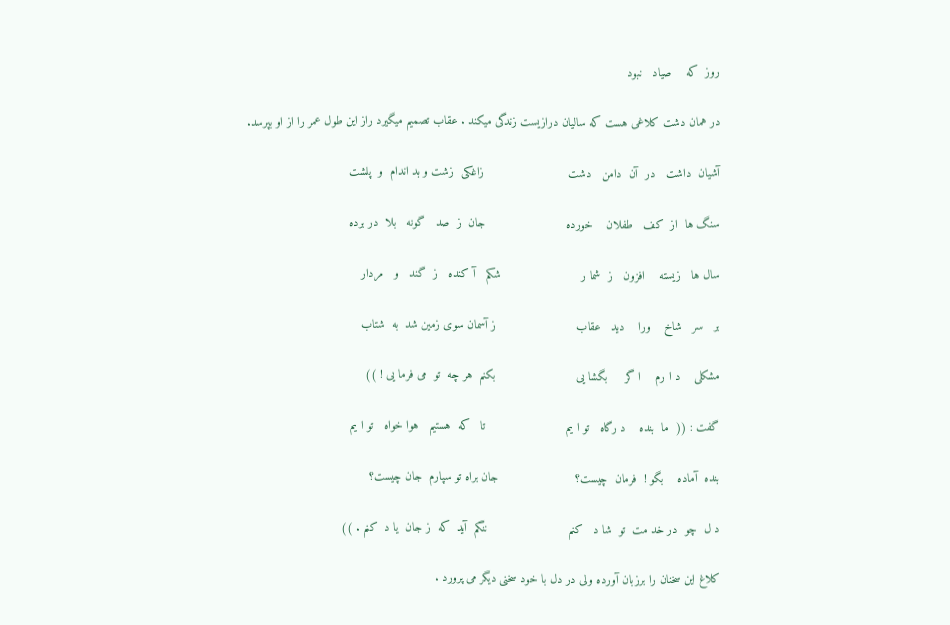روز  که    صیاد   نبود

در همان دشت کلاغی هست که سالیان درازیست زندگی میکند . عقاب تصمیم میگیرد راز این طول عمر را از او بپرسد.

آشیان  داشت   در  آن  دامن   دشت                        زاغکی  زشت و بد اندام  و  پلشت

سنگ ها  از  کف   طفلان    خورده                       جان  ز  صد   گونه   بلا  در برده

سال ها   زیسته    افزون   ز  شما ر                       شکم   آ کنده   ز  گند   و   مردار

بر   سر   شاخ    ورا    دید   عقاب                       ز آسمان سوی زمین شد  به  شتاب

مشکلی    د ا رم    ا گر     بگشا یی                       بکنم  هر چه  تو  می فرما یی ! ))

گفت : ((  ما  بنده    د رگاه   تو ا یم                       تا   که  هستیم   هوا خواه   تو ا یم

بنده  آماده    بگو !  فرمان  چیست؟                      جان براه تو سپارم  جان چیست؟

د ل  چو  در خد مت  تو  شا د   کنم                       ننگم  آید  که  ز جان  یا د  کنم . ))

کلاغ این سخنان را برزبان آورده ولی در دل با خود سخنی دیگر می پرورد .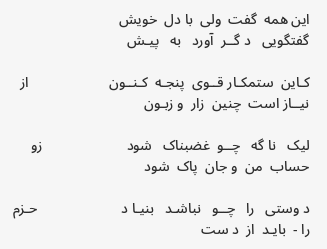این همه  گفت  ولی  با دل  خویش                      گفتگویی   د گــر  آورد   به   پیـش

کـاین  ستمکـار قــوی  پنجـه  کـنــون                      از نیــاز است  چنین  زار  و زبـون

لیک   نا گه   چــو  غضبناک   شود                       زو  حساب  من  و جان  پاک  شود

د وستی   را   چــو   نباشـد   بنیـا د                       حـزم  را -  بایـد  از  د ست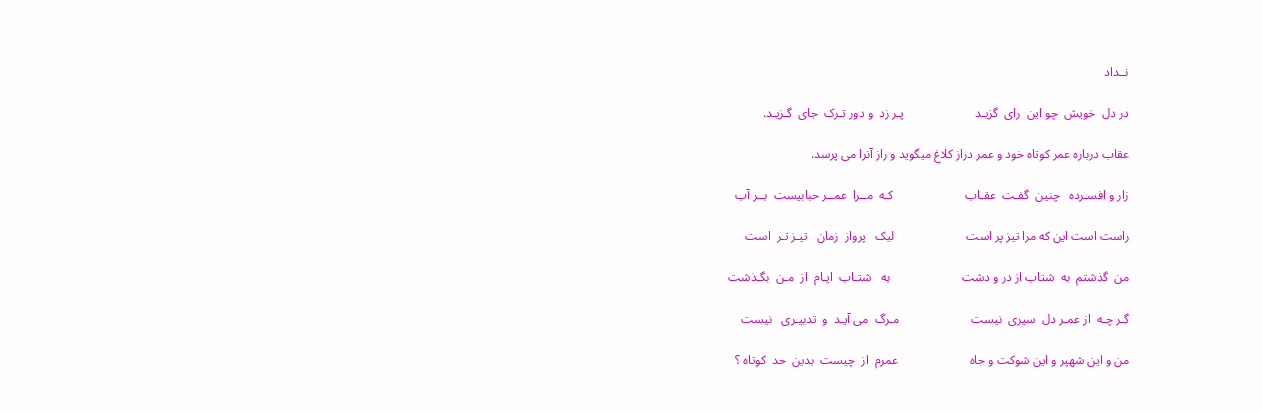نــداد

در دل  خویش  چو این  رای  گزیـد                       پـر زد  و دور تـرک  جای  گـزیـد.

عقاب درباره عمر کوتاه خود و عمر دراز کلاغ میگوید و راز آنرا می پرسد.

زار و افسـرده   چنین  گفـت  عقـاب                       کـه  مــرا  عمــر حبابیست  بــر آب

راست است این که مرا تیز پر است                       لیک   پرواز  زمان   تیـز تـر  است

من  گذشتم  به  شتاب از در و دشت                       به   شتـاب  ایـام  از  مـن  بگـذشت

گـر چـه  از عمـر دل  سیری  نیست                       مـرگ  می آیـد  و  تدبیـری   نیست

من و این شهپر و این شوکت و جاه                       عمرم  از  چیست  بدین  حد  کوتاه ؟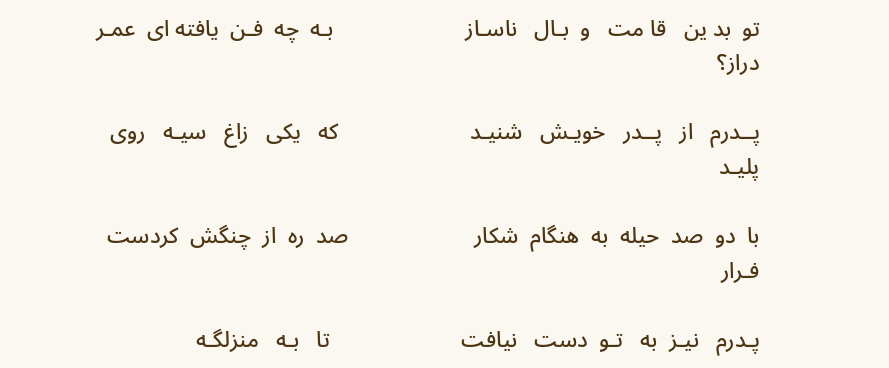تو  بد ین   قا مت   و  بـال   ناسـاز                       بـه  چه  فـن  یافته ای  عمـر  دراز؟

پــدرم   از   پــدر   خویـش   شنیـد                       که   یکی   زاغ   سیـه   روی   پلیـد

با  دو  صد  حیله  به  هنگام  شکار                      صد  ره  از  چنگش  کردست  فـرار

پـدرم   نیـز  به   تـو  دست   نیافت                       تا   بـه   منزلگـه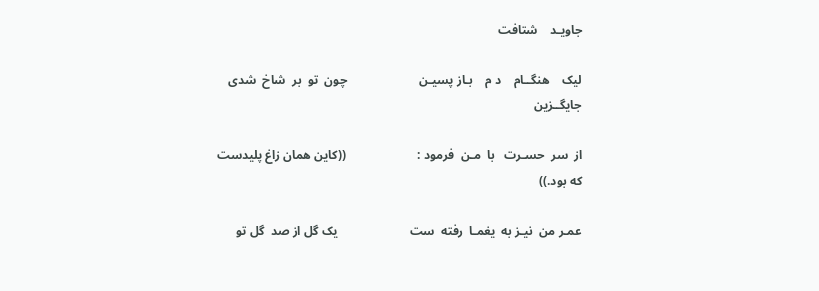جاویـد    شتافت

لیک    هنگــام    د م    بـاز پسیـن                       چون  تو  بر  شاخ  شدی  جایگــزین

از  سر  حسـرت   با  مـن  فرمود :                       ((کاین همان زاغ پلیدست که بود.))

عمـر من  نیـز به  یغمـا  رفته  ست                       یک گل از صد  گل تو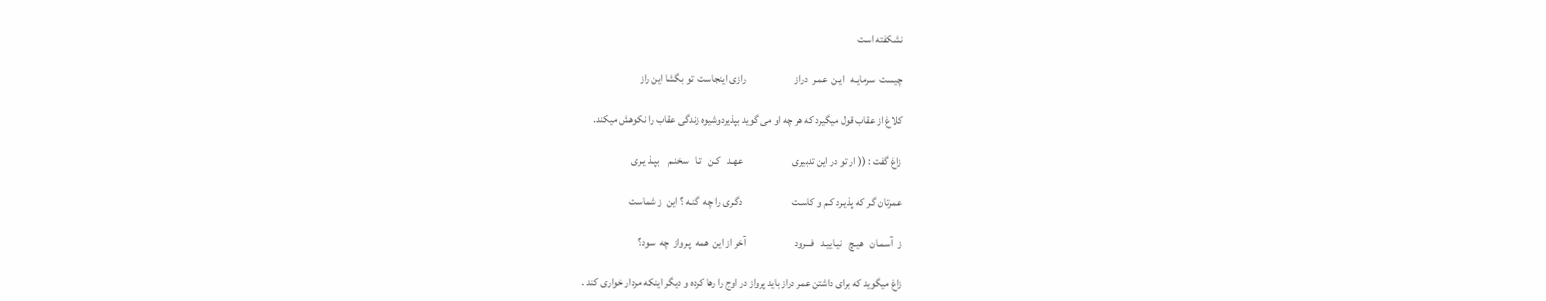نشکفته است

چیست  سرمایـه   ایـن  عمـر  دراز                       رازی اینجاست  تو بگشا این راز

کلاغ از عقاب قول میگیرد که هر چه او می گوید بپذیردوشیوه زندگی عقاب را نکوهش میکند.

زاغ گفت : (( ار تو در این تدبیری                       عهـد   کـن   تـا   سخنـم    بپـذ یـری

عمرتان گـر که پذیـرد کـم و کاسـت                       دگـری را چه  گنـه ؟ این  ز شماست

ز  آسمـان   هیـچ   نیـاییـد   فـــرود                       آخر از این  همه  پـرواز  چه  سود؟

زاغ میگوید که برای داشتن عمر دراز باید پرواز در اوج را رها کرده و دیگر اینکه مردار خواری کند .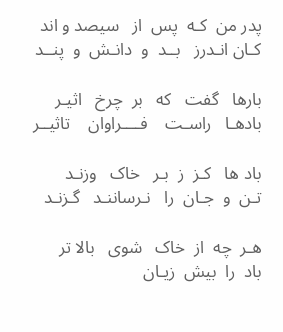پدر من  کـه  پس  از   سیصد و اند                       کـان انـدرز   بــد  و  دانـش  و  پنــد

بارها   گفت   که   بر  چرخ   اثیـر                      بادهـا   راسـت    فــــراوان    تاثیــر

باد ها   کـز  ز  بـر   خاک   وزنـد                       تـن  و  جـان  را   نـرساننـد   گـزنـد

هـر  چه  از  خاک   شوی   بالا تر                       باد  را  بیش  زیـان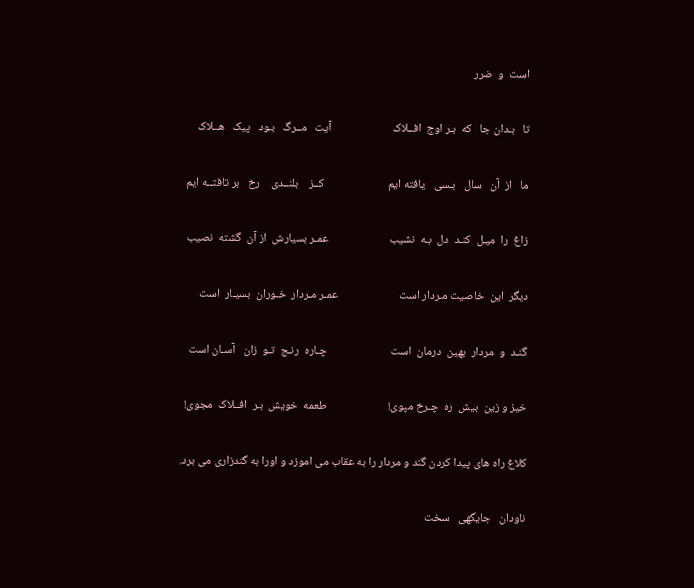است  و  ضرر

تا   بـدان جا   که  بـر اوج  افــلاک                       آیت   مــرگ   بـود   پیک   هــلاک

ما   از  آن   سال   بـسی   یافته ایم                        کــز    بلنــدی    رخ   بر تافتــه ایم

زاغ  را  میـل  کنـد  دل  بـه  نشیب                       عمـر بسیارش  از آن  گشته  نصیب

دیگر  این  خاصیت مـردار است                       عمـر مـردار  خـوران  بسیـار  است

گنـد  و  مردار  بهین  درمان  است                        چـاره  رنـج  تـو  زان   آسـان است

خیز و زین  بیش  ره  چـرخ مپوی!                       طعمه  خویش  بـر  افــلاک  مجوی!

کلاغ راه های پیدا کردن گند و مردار را به عقاب می اموزد و اورا به گندزاری می برد.

ناودان   جایگهی   سخت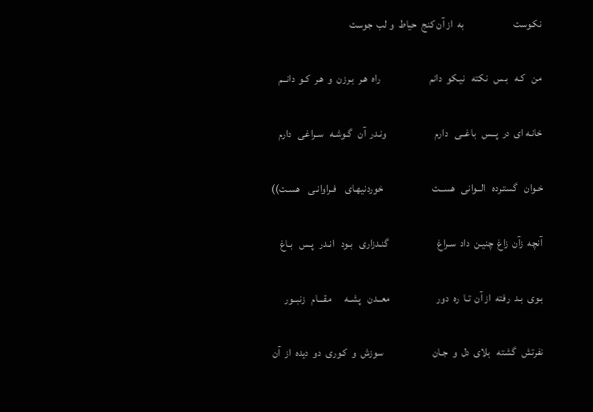نکـوست                       به  از آن کنج  حیاط  و لب  جوست

من   کـه   بـس   نکته   نیـکو  دانم                       راه  هـر  بـرزن  و  هـر  کـو  دانــم

خانـه ای  در  پــس   باغــی   دارم                       ونـدر  آن   گـوشـه   سـراغی   دارم

خـوان   گستـرده   الــوانی   هســت                       خوردنیهـای    فـراوانـی    هسـت))

آنچه  زآن  زاغ  چنیـن  داد  سـراغ                       گنـدزاری   بـود   انـدر   پـس   بـاغ

بـوی  بـد  رفته  از آن  تـا  ره  دور                      معــدن   پشــه      مقـــام   زنبــور

نفرتش   گشته   بلای  دل  و  جـان                       سوزش  و  کـوری  دو  دیده  از  آن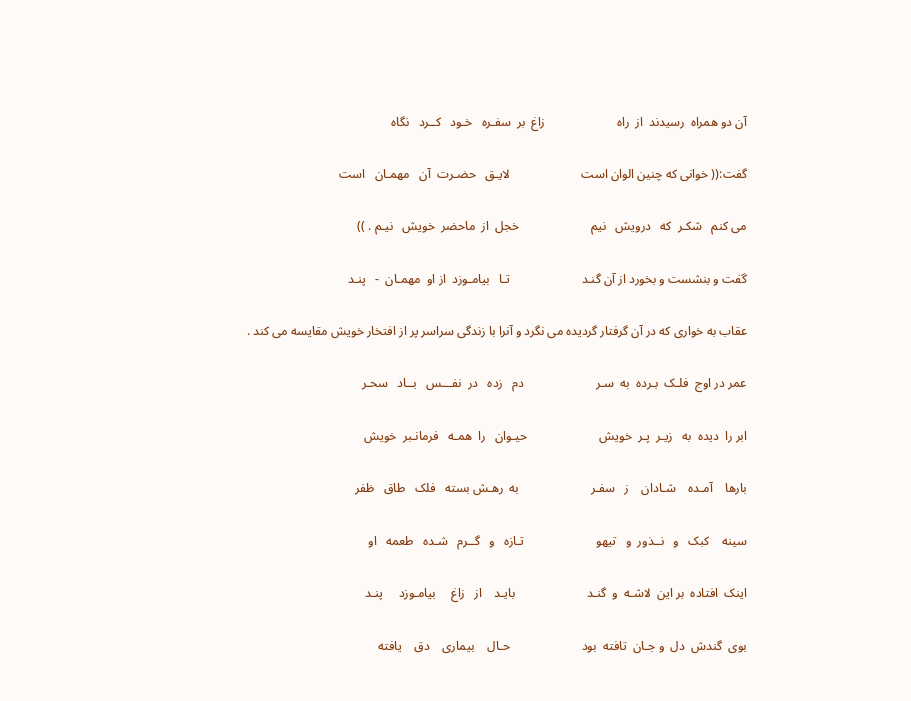آن دو همراه  رسیدند  از  راه                       زاغ  بر  سفـره   خـود   کــرد   نگاه

گفت:(( خوانی که چنین الوان است                       لایـق   حضـرت  آن   مهمـان   است

می کنم   شکـر  که   درویش   نیم                       خجل  از  ماحضر  خویش   نیـم . ))

گفت و بنشست و بخورد از آن گنـد                       تـا   بیامـوزد  از او  مهمـان  -   پنـد

عقاب به خواری که در آن گرفتار گردیده می نگرد و آنرا با زندگی سراسر پر از افتخار خویش مقایسه می کند .

عمر در اوج  فلـک  بـرده  به  سـر                       دم   زده   در  نفـــس   بــاد   سحـر

ابر را  دیده  به   زیـر  پـر  خویش                       حیـوان   را  همـه   فرمانـبر  خویش

بارها    آمـده    شـادان    ز   سفـر                       به  رهـش بسته   فلک   طاق   ظفر

سینه    کبک   و   نــذور  و   تیهو                       تـازه   و   گــرم   شـده   طعمه   او

اینک  افتاده  بر این  لاشـه  و  گنـد                       بایـد    از   زاغ     بیامـوزد     پنـد

بوی  گندش  دل  و جـان  تافته  بود                       حـال    بیماری    دق    یافته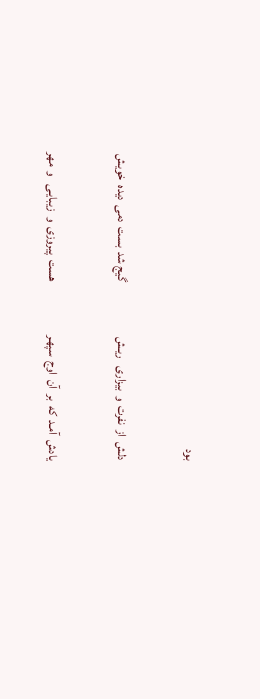بود

دلش  از  نفرت  و  بیزاری   ریـش                       گیج شد  بست  دمی  دیده  خویش

یادش  آمـد  که  بر  آن  اوج  سپهـر                      هست  پیروزی  و  زیبایـی   و  مهر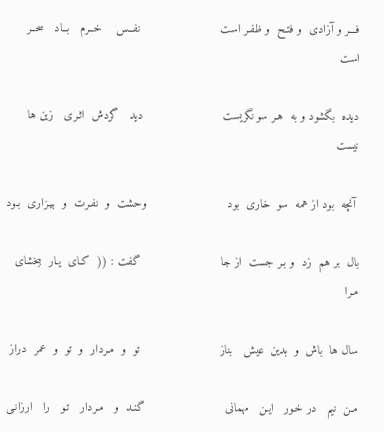فـــر و آزادی  و فتـح  و ظفـر است                       نفــس    خــرم   بــاد   سحــر  است

دیده  بگشود و به  هـر سو نگریست                       دید   گردش  اثـری   زین ها  نیست

 آنچه  بود از همه  سو  خاری  بود                       وحشت  و  نفـرت  و  بیـزاری  بـود

بال  بر هم  زد  و بـر جست  از جا                       گفت : ((  کـای  یـار  ببخشای  مـرا

سال ها  باش  و  بدین  عیش   بناز                       تو  و  مـردار  و  تو  و  عمر  دراز

مـن  نیم   در خـور   ایـن   مهمانی                       گنـد  و   مـردار   تـو   را   ارزانـی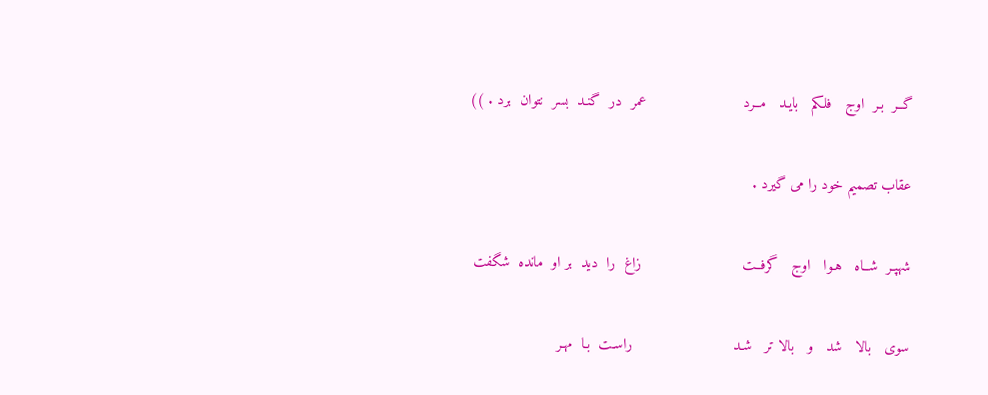گــر  بـر  اوج   فلکم   بایـد   مــرد                      عمر  در  گنـد  بسر  نتوان  برد . ))

عقاب تصمیم خود را می گیرد .

شهپـر  شــاه   هـوا   اوج   گرفــت                       زاغ  را  دید  بر او  مانده  شگفت

سوی   بالا   شد   و   بالا تر   شـد                       راسـت  بـا  مهـر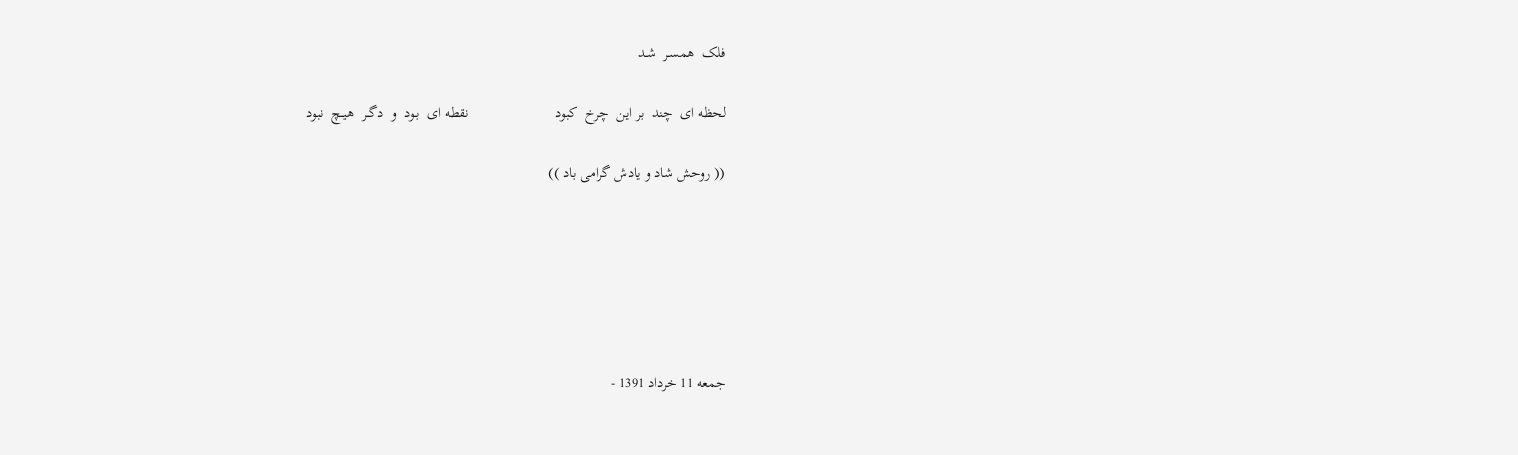فلک  همسـر  شـد

لحظه ای  چند  بر این  چرخ  کبود                       نقطه ای  بـود  و  دگــر  هیــچ  نبود

(( روحش شاد و یادش گرامی باد ))






جمعه 11 خرداد 1391 -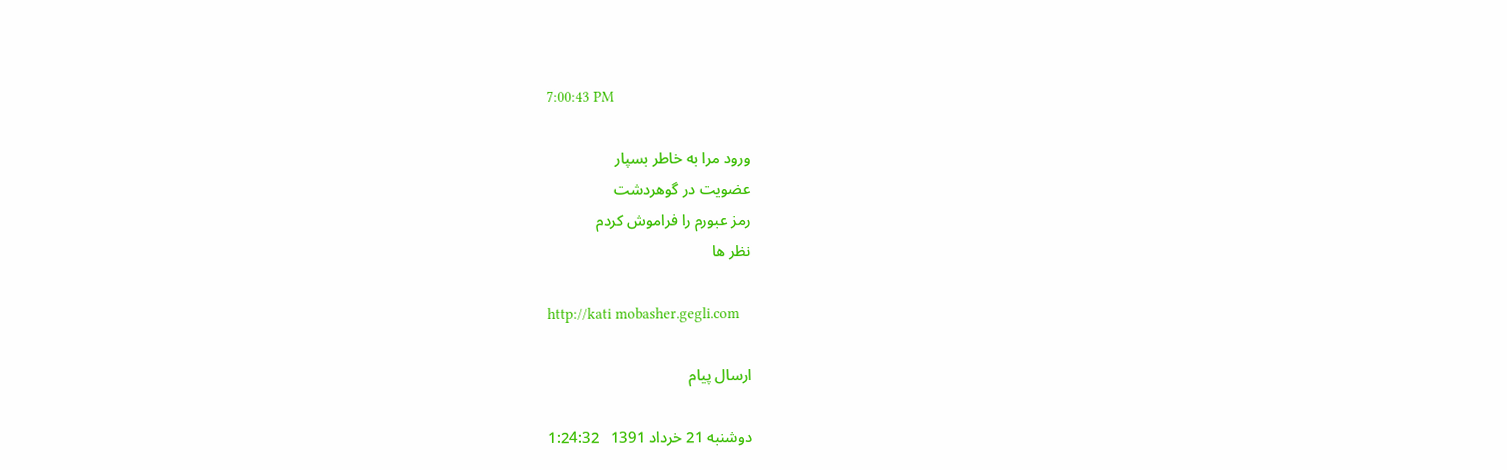7:00:43 PM

ورود مرا به خاطر بسپار
عضویت در گوهردشت
رمز عبورم را فراموش کردم
نظر ها

http://kati mobasher.gegli.com

ارسال پيام

دوشنبه 21 خرداد 1391   1:24:32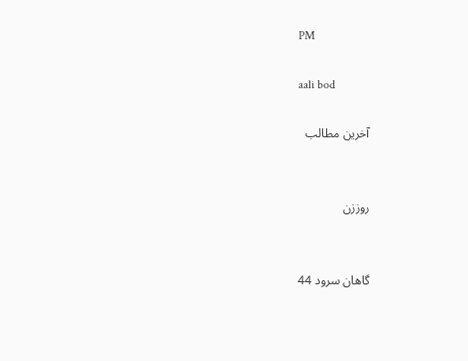PM

aali bod

آخرین مطالب


روززن


گاهان سرود 44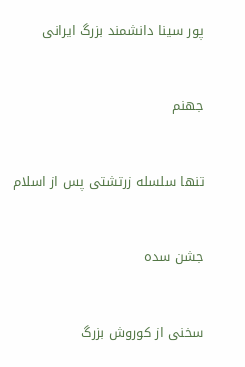پور سینا دانشمند بزرگ ایرانی


جهنم


تنها سلسله زرتشتی پس از اسلام


جشن سده


سخنی از کوروش بزرگ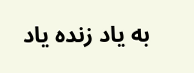به یاد زنده یاد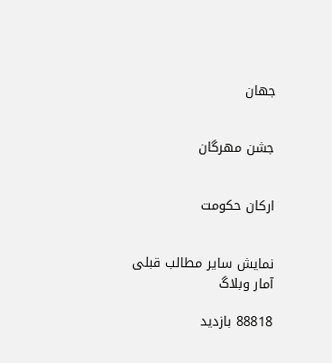جهان


جشن مهرگان


ارکان حکومت


نمایش سایر مطالب قبلی
آمار وبلاگ

88818 بازدید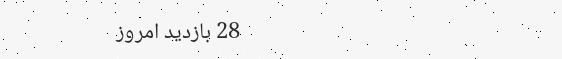28 بازدید امروز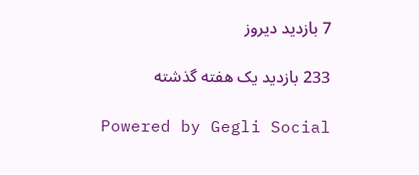7 بازدید دیروز

233 بازدید یک هفته گذشته

Powered by Gegli Social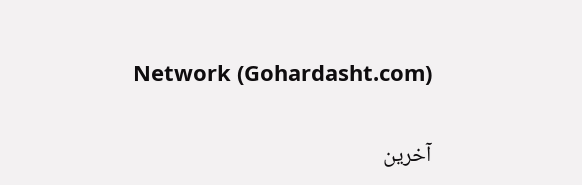Network (Gohardasht.com)

آخرين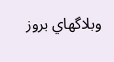وبلاگهاي بروز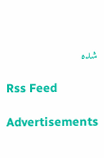شده

Rss Feed

Advertisements